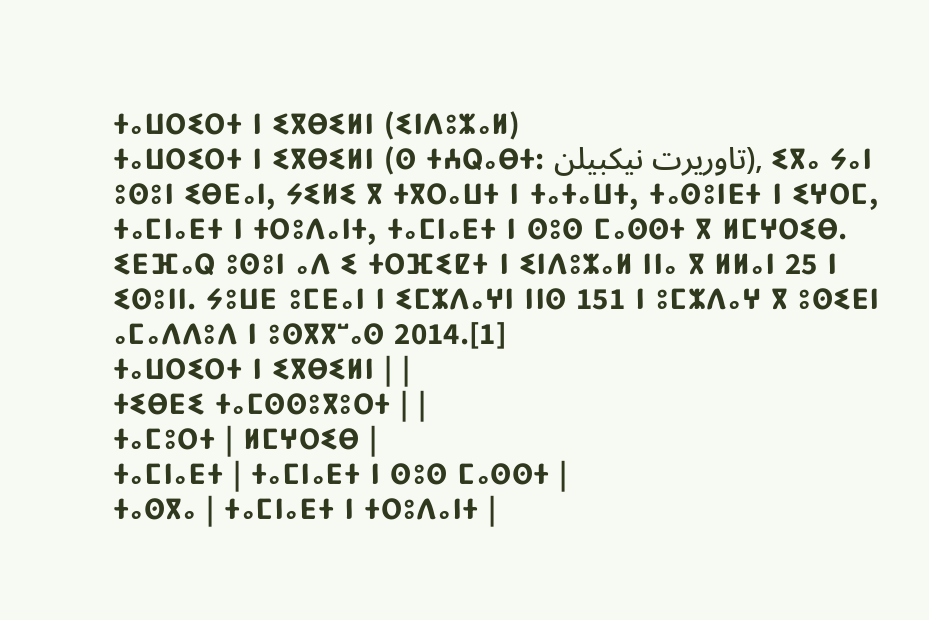ⵜⴰⵡⵔⵉⵔⵜ ⵏ ⵉⴳⴱⵉⵍⵏ (ⵉⵏⴷⵓⵣⴰⵍ)
ⵜⴰⵡⵔⵉⵔⵜ ⵏ ⵉⴳⴱⵉⵍⵏ (ⵙ ⵜⵄⵕⴰⴱⵜ: تاوريرت نيكبيلن), ⵉⴳⴰ ⵢⴰⵏ ⵓⵙⵓⵏ ⵉⴱⴹⴰⵏ, ⵢⵉⵍⵉ ⴳ ⵜⴳⵔⴰⵡⵜ ⵏ ⵜⴰⵜⴰⵡⵜ, ⵜⴰⵙⵓⵏⴹⵜ ⵏ ⵉⵖⵔⵎ, ⵜⴰⵎⵏⴰⴹⵜ ⵏ ⵜⵔⵓⴷⴰⵏⵜ, ⵜⴰⵎⵏⴰⴹⵜ ⵏ ⵙⵓⵙ ⵎⴰⵙⵙⵜ ⴳ ⵍⵎⵖⵔⵉⴱ. ⵉⴹⴼⴰⵕ ⵓⵙⵓⵏ ⴰⴷ ⵉ ⵜⵔⴼⵉⵇⵜ ⵏ ⵉⵏⴷⵓⵣⴰⵍ ⵏⵏⴰ ⴳ ⵍⵍⴰⵏ 25 ⵏ ⵉⵙⵓⵏⵏ. ⵢⵓⵡⴹ ⵓⵎⴹⴰⵏ ⵏ ⵉⵎⵣⴷⴰⵖⵏ ⵏⵏⵙ 151 ⵏ ⵓⵎⵣⴷⴰⵖ ⴳ ⵓⵙⵉⴹⵏ ⴰⵎⴰⴷⴷⵓⴷ ⵏ ⵓⵙⴳⴳⵯⴰⵙ 2014.[1]
ⵜⴰⵡⵔⵉⵔⵜ ⵏ ⵉⴳⴱⵉⵍⵏ | |
ⵜⵉⴱⴹⵉ ⵜⴰⵎⵙⵙⵓⴳⵓⵔⵜ | |
ⵜⴰⵎⵓⵔⵜ | ⵍⵎⵖⵔⵉⴱ |
ⵜⴰⵎⵏⴰⴹⵜ | ⵜⴰⵎⵏⴰⴹⵜ ⵏ ⵙⵓⵙ ⵎⴰⵙⵙⵜ |
ⵜⴰⵙⴳⴰ | ⵜⴰⵎⵏⴰⴹⵜ ⵏ ⵜⵔⵓⴷⴰⵏⵜ |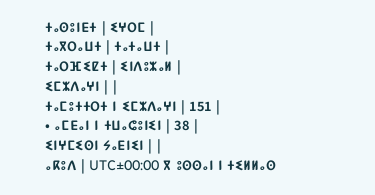ⵜⴰⵙⵓⵏⴹⵜ | ⵉⵖⵔⵎ |
ⵜⴰⴳⵔⴰⵡⵜ | ⵜⴰⵜⴰⵡⵜ |
ⵜⴰⵔⴼⵉⵇⵜ | ⵉⵏⴷⵓⵣⴰⵍ |
ⵉⵎⵣⴷⴰⵖⵏ | |
ⵜⴰⵎⵓⵜⵜⵔⵜ ⵏ ⵉⵎⵣⴷⴰⵖⵏ | 151 |
• ⴰⵎⴹⴰⵏ ⵏ ⵜⵡⴰⵛⵓⵏⵉⵏ | 38 |
ⵉⵏⵖⵎⵉⵙⵏ ⵢⴰⴹⵏⵉⵏ | |
ⴰⴽⵓⴷ | UTC±00:00 ⴳ ⵓⵙⵙⴰⵏ ⵏ ⵜⵉⵍⵍⴰⵙ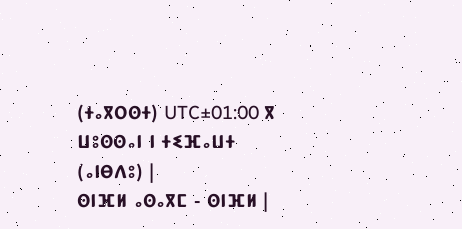(ⵜⴰⴳⵔⵙⵜ) UTC±01:00 ⴳ ⵡⵓⵙⵙⴰⵏ ⵏ ⵜⵉⴼⴰⵡⵜ (ⴰⵏⴱⴷⵓ) |
ⵙⵏⴼⵍ ⴰⵙⴰⴳⵎ - ⵙⵏⴼⵍ |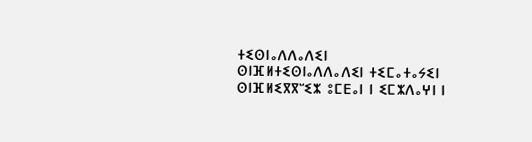ⵜⵉⵙⵏⴰⴷⴷⴰⴷⵉⵏ
ⵙⵏⴼⵍⵜⵉⵙⵏⴰⴷⴷⴰⴷⵉⵏ ⵜⵉⵎⴰⵜⴰⵢⵉⵏ
ⵙⵏⴼⵍⵉⴳⴳⵯⵉⵣ ⵓⵎⴹⴰⵏ ⵏ ⵉⵎⵣⴷⴰⵖⵏ ⵏ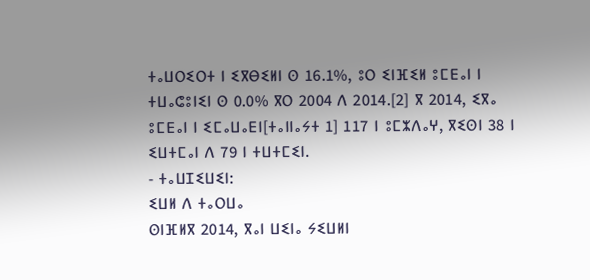ⵜⴰⵡⵔⵉⵔⵜ ⵏ ⵉⴳⴱⵉⵍⵏ ⵙ 16.1%, ⵓⵔ ⵉⵏⴼⵉⵍ ⵓⵎⴹⴰⵏ ⵏ ⵜⵡⴰⵛⵓⵏⵉⵏ ⵙ 0.0% ⴳⵔ 2004 ⴷ 2014.[2] ⴳ 2014, ⵉⴳⴰ ⵓⵎⴹⴰⵏ ⵏ ⵉⵎⴰⵡⴰⴹⵏ[ⵜⴰⵏⵏⴰⵢⵜ 1] 117 ⵏ ⵓⵎⵣⴷⴰⵖ, ⴳⵉⵙⵏ 38 ⵏ ⵉⵡⵜⵎⴰⵏ ⴷ 79 ⵏ ⵜⵡⵜⵎⵉⵏ.
- ⵜⴰⵡⵊⵉⵡⵉⵏ:
ⵉⵡⵍ ⴷ ⵜⴰⵔⵡⴰ
ⵙⵏⴼⵍⴳ 2014, ⴳⴰⵏ ⵡⵉⵏⴰ ⵢⵉⵡⵍⵏ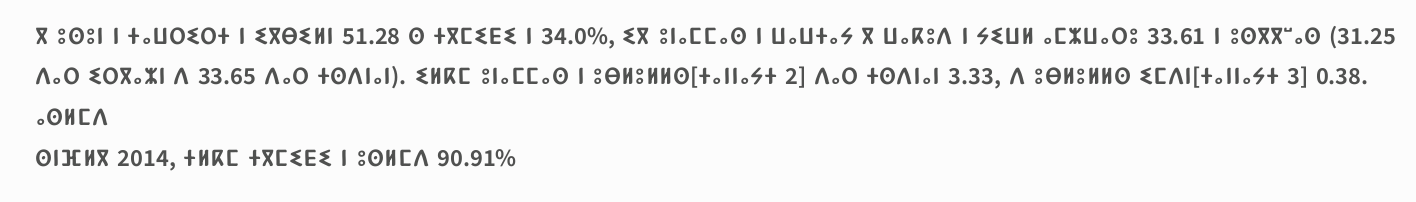ⴳ ⵓⵙⵓⵏ ⵏ ⵜⴰⵡⵔⵉⵔⵜ ⵏ ⵉⴳⴱⵉⵍⵏ 51.28 ⵙ ⵜⴳⵎⵉⴹⵉ ⵏ 34.0%, ⵉⴳ ⵓⵏⴰⵎⵎⴰⵙ ⵏ ⵡⴰⵡⵜⴰⵢ ⴳ ⵡⴰⴽⵓⴷ ⵏ ⵢⵉⵡⵍ ⴰⵎⵣⵡⴰⵔⵓ 33.61 ⵏ ⵓⵙⴳⴳⵯⴰⵙ (31.25 ⴷⴰⵔ ⵉⵔⴳⴰⵣⵏ ⴷ 33.65 ⴷⴰⵔ ⵜⵙⴷⵏⴰⵏ). ⵉⵍⴽⵎ ⵓⵏⴰⵎⵎⴰⵙ ⵏ ⵓⴱⵍⵓⵍⵍⵙ[ⵜⴰⵏⵏⴰⵢⵜ 2] ⴷⴰⵔ ⵜⵙⴷⵏⴰⵏ 3.33, ⴷ ⵓⴱⵍⵓⵍⵍⵙ ⵉⵎⴷⵏ[ⵜⴰⵏⵏⴰⵢⵜ 3] 0.38.
ⴰⵙⵍⵎⴷ
ⵙⵏⴼⵍⴳ 2014, ⵜⵍⴽⵎ ⵜⴳⵎⵉⴹⵉ ⵏ ⵓⵙⵍⵎⴷ 90.91%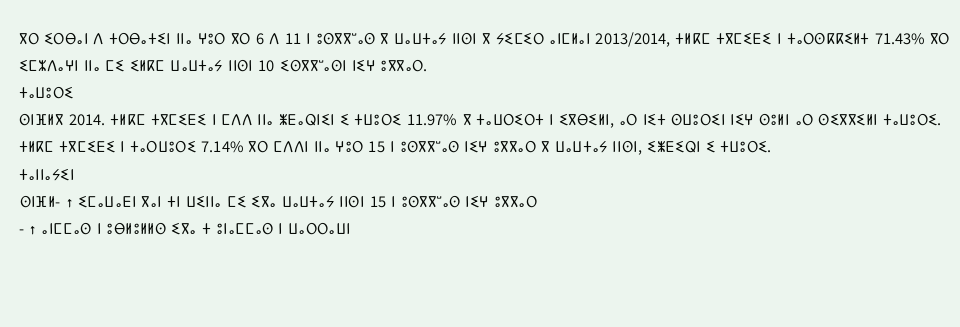ⴳⵔ ⵉⵔⴱⴰⵏ ⴷ ⵜⵔⴱⴰⵜⵉⵏ ⵏⵏⴰ ⵖⵓⵔ ⴳⵔ 6 ⴷ 11 ⵏ ⵓⵙⴳⴳⵯⴰⵙ ⴳ ⵡⴰⵡⵜⴰⵢ ⵏⵏⵙⵏ ⴳ ⵢⵉⵎⵉⵔ ⴰⵏⵎⵍⴰⵏ 2013/2014, ⵜⵍⴽⵎ ⵜⴳⵎⵉⴹⵉ ⵏ ⵜⴰⵔⵙⴽⴽⵉⵍⵜ 71.43% ⴳⵔ ⵉⵎⵣⴷⴰⵖⵏ ⵏⵏⴰ ⵎⵉ ⵉⵍⴽⵎ ⵡⴰⵡⵜⴰⵢ ⵏⵏⵙⵏ 10 ⵉⵙⴳⴳⵯⴰⵙⵏ ⵏⵉⵖ ⵓⴳⴳⴰⵔ.
ⵜⴰⵡⵓⵔⵉ
ⵙⵏⴼⵍⴳ 2014. ⵜⵍⴽⵎ ⵜⴳⵎⵉⴹⵉ ⵏ ⵎⴷⴷ ⵏⵏⴰ ⵥⴹⴰⵕⵏⵉⵏ ⵉ ⵜⵡⵓⵔⵉ 11.97% ⴳ ⵜⴰⵡⵔⵉⵔⵜ ⵏ ⵉⴳⴱⵉⵍⵏ, ⴰⵔ ⵏⵉⵜ ⵙⵡⵓⵔⵉⵏ ⵏⵉⵖ ⵙⵓⵍⵏ ⴰⵔ ⵙⵉⴳⴳⵉⵍⵏ ⵜⴰⵡⵓⵔⵉ. ⵜⵍⴽⵎ ⵜⴳⵎⵉⴹⵉ ⵏ ⵜⴰⵔⵡⵓⵔⵉ 7.14% ⴳⵔ ⵎⴷⴷⵏ ⵏⵏⴰ ⵖⵓⵔ 15 ⵏ ⵓⵙⴳⴳⵯⴰⵙ ⵏⵉⵖ ⵓⴳⴳⴰⵔ ⴳ ⵡⴰⵡⵜⴰⵢ ⵏⵏⵙⵏ, ⵉⵥⴹⵉⵕⵏ ⵉ ⵜⵡⵓⵔⵉ.
ⵜⴰⵏⵏⴰⵢⵉⵏ
ⵙⵏⴼⵍ- ↑ ⵉⵎⴰⵡⴰⴹⵏ ⴳⴰⵏ ⵜⵏ ⵡⵉⵏⵏⴰ ⵎⵉ ⵉⴳⴰ ⵡⴰⵡⵜⴰⵢ ⵏⵏⵙⵏ 15 ⵏ ⵓⵙⴳⴳⵯⴰⵙ ⵏⵉⵖ ⵓⴳⴳⴰⵔ
- ↑ ⴰⵏⵎⵎⴰⵙ ⵏ ⵓⴱⵍⵓⵍⵍⵙ ⵉⴳⴰ ⵜ ⵓⵏⴰⵎⵎⴰⵙ ⵏ ⵡⴰⵔⵔⴰⵡⵏ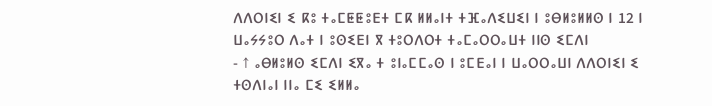ⴷⴷⵔⵏⵉⵏ ⵉ ⴽⵓ ⵜⴰⵎⵟⵟⵓⴹⵜ ⵎⴽ ⵍⵍⴰⵏⵜ ⵜⴼⴰⴷⵉⵡⵉⵏ ⵏ ⵓⴱⵍⵓⵍⵍⵙ ⵏ 12 ⵏ ⵡⴰⵢⵢⵓⵔ ⴷⴰⵜ ⵏ ⵓⵙⵉⴹⵏ ⴳ ⵜⵓⵔⴷⵔⵜ ⵜⴰⵎⴰⵔⵔⴰⵡⵜ ⵏⵏⵙ ⵉⵎⴷⵏ
- ↑ ⴰⴱⵍⵓⵍⵙ ⵉⵎⴷⵏ ⵉⴳⴰ ⵜ ⵓⵏⴰⵎⵎⴰⵙ ⵏ ⵓⵎⴹⴰⵏ ⵏ ⵡⴰⵔⵔⴰⵡⵏ ⴷⴷⵔⵏⵉⵏ ⵉ ⵜⵙⴷⵏⴰⵏ ⵏⵏⴰ ⵎⵉ ⵉⵍⵍⴰ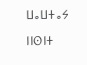ⵡⴰⵡⵜⴰⵢ ⵏⵏⵙⵏⵜ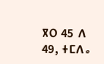ⴳⵔ 45 ⴷ 49, ⵜⵎⴷⴰ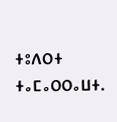ⵜⵓⴷⵔⵜ ⵜⴰⵎⴰⵔⵔⴰⵡⵜ.